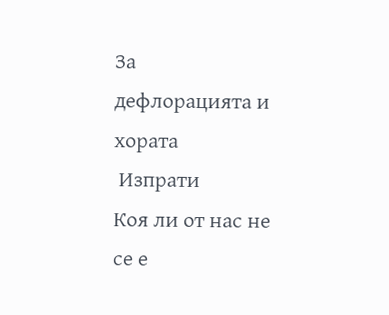За дефлорацията и хората
 Изпрати
Коя ли от нас не се е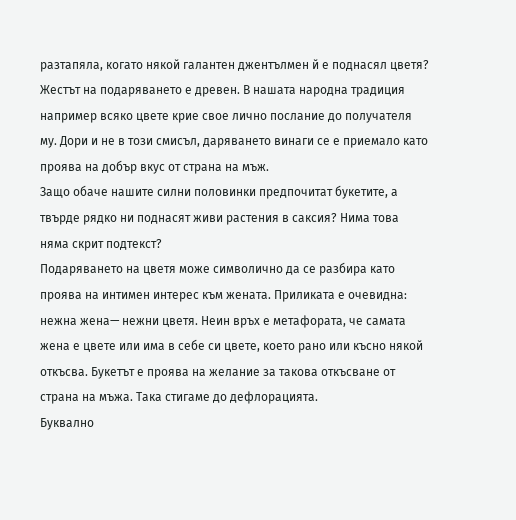разтапяла, когато някой галантен джентълмен й е поднасял цветя? Жестът на подаряването е древен. В нашата народна традиция например всяко цвете крие свое лично послание до получателя му. Дори и не в този смисъл, даряването винаги се е приемало като проява на добър вкус от страна на мъж.
Защо обаче нашите силни половинки предпочитат букетите, а твърде рядко ни поднасят живи растения в саксия? Нима това няма скрит подтекст?
Подаряването на цветя може символично да се разбира като проява на интимен интерес към жената. Приликата е очевидна: нежна жена— нежни цветя. Неин връх е метафората, че самата жена е цвете или има в себе си цвете, което рано или късно някой откъсва. Букетът е проява на желание за такова откъсване от страна на мъжа. Така стигаме до дефлорацията.
Буквално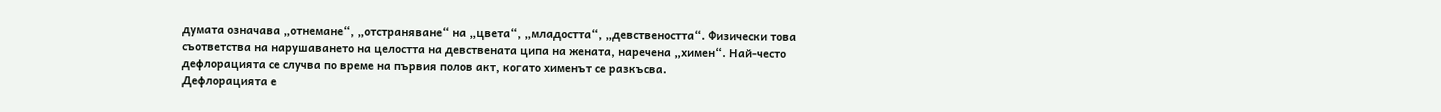думата означава „отнемане“, „отстраняване“ на „цвета“, „младостта“, „девствеността“. Физически това съответства на нарушаването на целостта на девствената ципа на жената, наречена „химен“. Най-често дефлорацията се случва по време на първия полов акт, когато хименът се разкъсва.
Дефлорацията е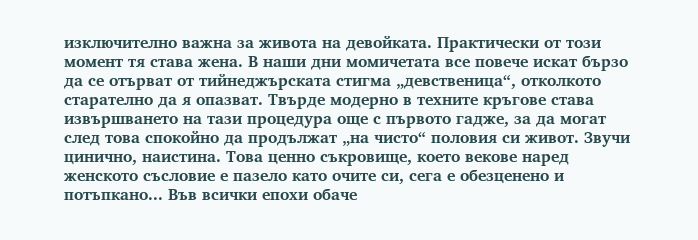изключително важна за живота на девойката. Практически от този момент тя става жена. В наши дни момичетата все повече искат бързо да се отърват от тийнеджърската стигма „девственица“, отколкото старателно да я опазват. Твърде модерно в техните кръгове става извършването на тази процедура още с първото гадже, за да могат след това спокойно да продължат „на чисто“ половия си живот. Звучи цинично, наистина. Това ценно съкровище, което векове наред женското съсловие е пазело като очите си, сега е обезценено и потъпкано... Във всички епохи обаче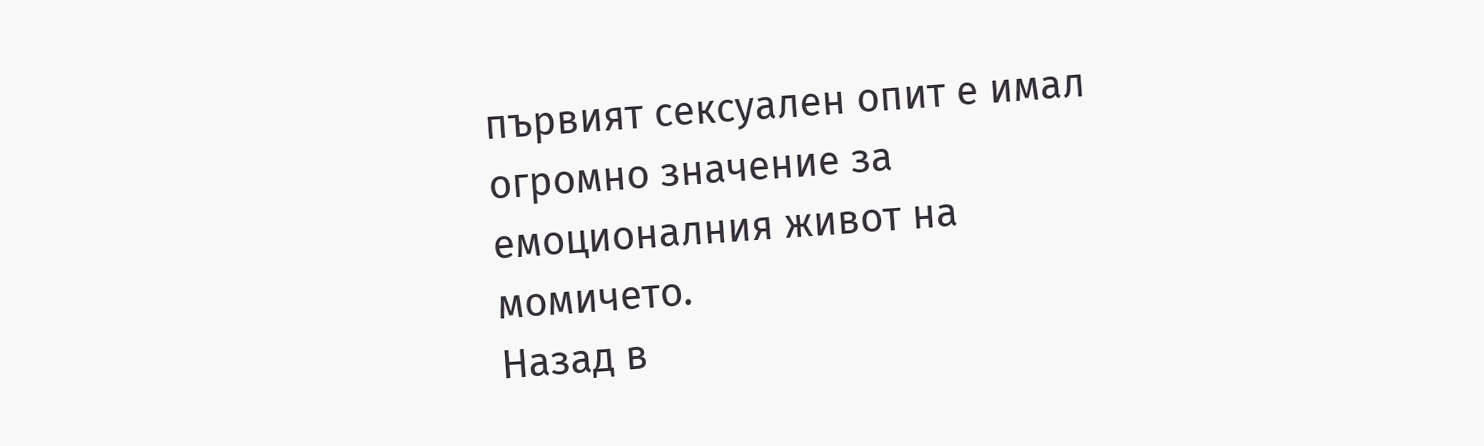първият сексуален опит е имал огромно значение за емоционалния живот на момичето.
Назад в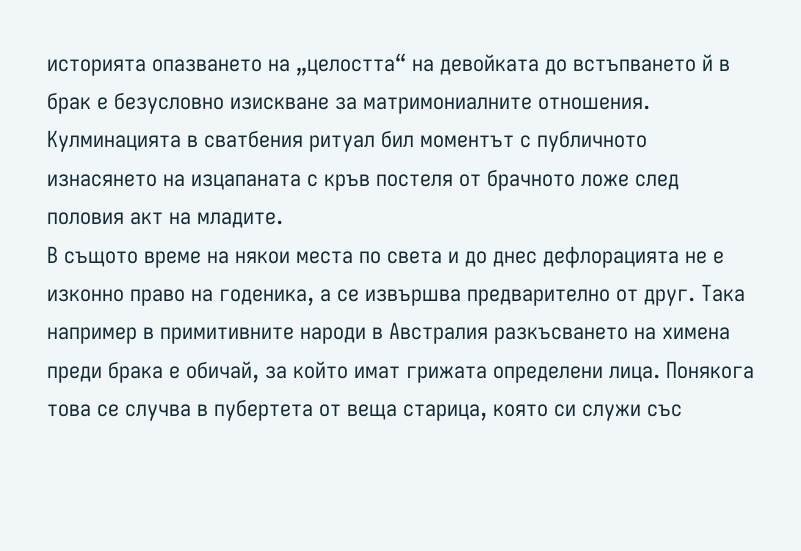историята опазването на „целостта“ на девойката до встъпването й в брак е безусловно изискване за матримониалните отношения. Кулминацията в сватбения ритуал бил моментът с публичното изнасянето на изцапаната с кръв постеля от брачното ложе след половия акт на младите.
В същото време на някои места по света и до днес дефлорацията не е изконно право на годеника, а се извършва предварително от друг. Така например в примитивните народи в Австралия разкъсването на химена преди брака е обичай, за който имат грижата определени лица. Понякога това се случва в пубертета от веща старица, която си служи със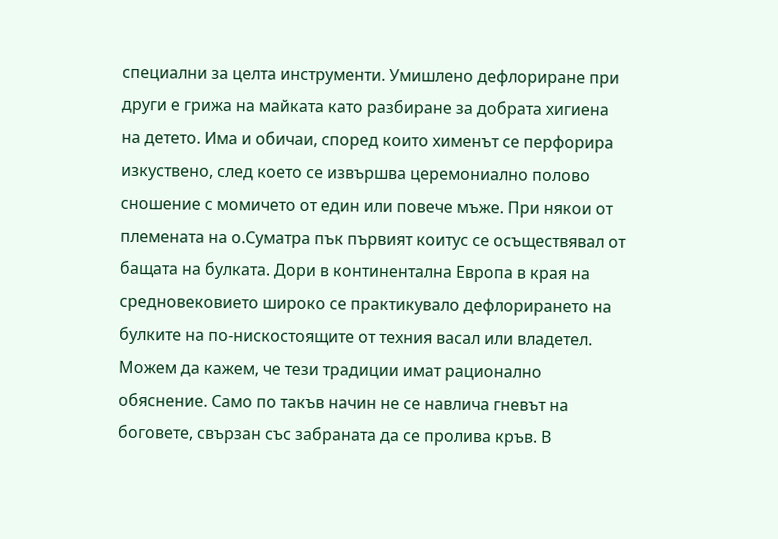специални за целта инструменти. Умишлено дефлориране при други е грижа на майката като разбиране за добрата хигиена на детето. Има и обичаи, според които хименът се перфорира изкуствено, след което се извършва церемониално полово сношение с момичето от един или повече мъже. При някои от племената на о.Суматра пък първият коитус се осъществявал от бащата на булката. Дори в континентална Европа в края на средновековието широко се практикувало дефлорирането на булките на по-нискостоящите от техния васал или владетел.
Можем да кажем, че тези традиции имат рационално обяснение. Само по такъв начин не се навлича гневът на боговете, свързан със забраната да се пролива кръв. В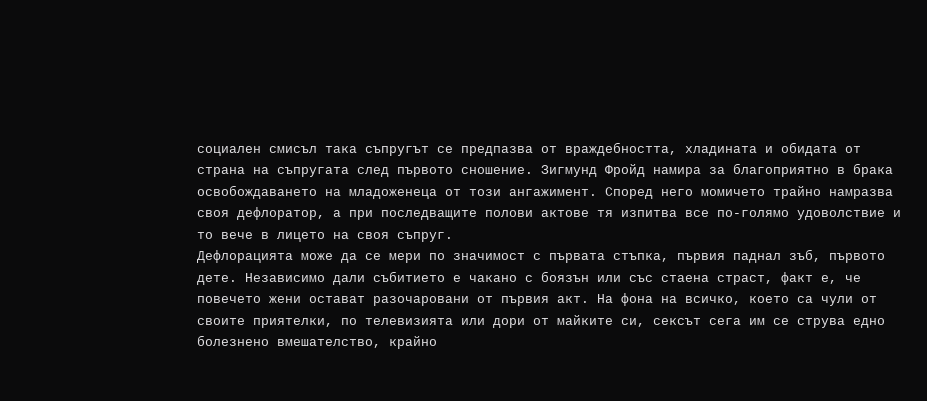социален смисъл така съпругът се предпазва от враждебността, хладината и обидата от страна на съпругата след първото сношение. Зигмунд Фройд намира за благоприятно в брака освобождаването на младоженеца от този ангажимент. Според него момичето трайно намразва своя дефлоратор, а при последващите полови актове тя изпитва все по-голямо удоволствие и то вече в лицето на своя съпруг.
Дефлорацията може да се мери по значимост с първата стъпка, първия паднал зъб, първото дете. Независимо дали събитието е чакано с боязън или със стаена страст, факт е, че повечето жени остават разочаровани от първия акт. На фона на всичко, което са чули от своите приятелки, по телевизията или дори от майките си, сексът сега им се струва едно болезнено вмешателство, крайно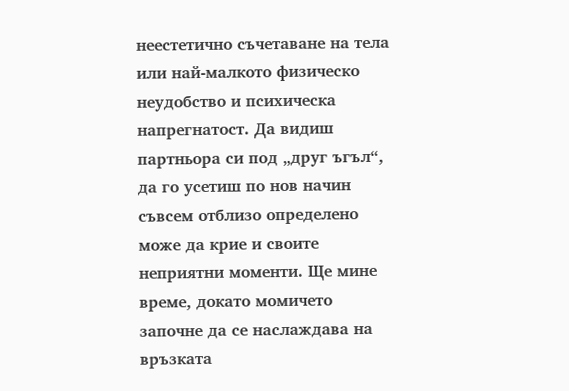неестетично съчетаване на тела или най-малкото физическо неудобство и психическа напрегнатост. Да видиш партньора си под „друг ъгъл“, да го усетиш по нов начин съвсем отблизо определено може да крие и своите неприятни моменти. Ще мине време, докато момичето започне да се наслаждава на връзката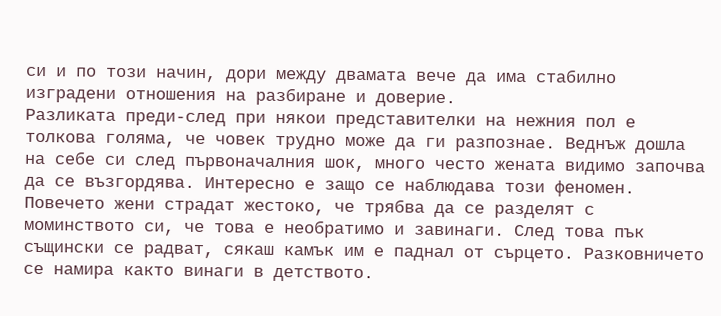си и по този начин, дори между двамата вече да има стабилно изградени отношения на разбиране и доверие.
Разликата преди-след при някои представителки на нежния пол е толкова голяма, че човек трудно може да ги разпознае. Веднъж дошла на себе си след първоначалния шок, много често жената видимо започва да се възгордява. Интересно е защо се наблюдава този феномен. Повечето жени страдат жестоко, че трябва да се разделят с моминството си, че това е необратимо и завинаги. След това пък същински се радват, сякаш камък им е паднал от сърцето. Разковничето се намира както винаги в детството.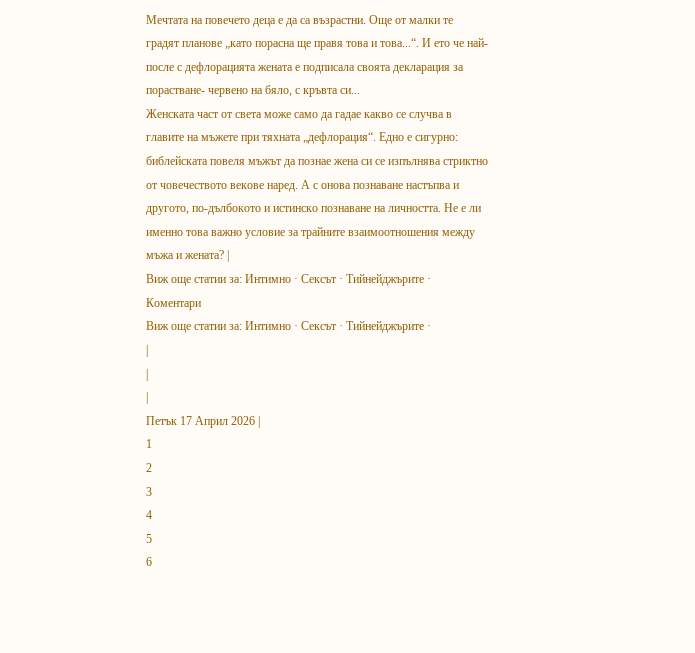Мечтата на повечето деца е да са възрастни. Още от малки те градят планове „като порасна ще правя това и това...“. И ето че най-после с дефлорацията жената е подписала своята декларация за порастване- червено на бяло, с кръвта си...
Женската част от света може само да гадае какво се случва в главите на мъжете при тяхната „дефлорация“. Едно е сигурно: библейската повеля мъжът да познае жена си се изпълнява стриктно от човечеството векове наред. А с онова познаване настъпва и другото, по-дълбокото и истинско познаване на личността. Не е ли именно това важно условие за трайните взаимоотношения между мъжа и жената? |
Виж още статии за: Интимно · Сексът · Тийнейджърите ·
Коментари
Виж още статии за: Интимно · Сексът · Тийнейджърите ·
|
|
|
Петък 17 Април 2026 |
1
2
3
4
5
6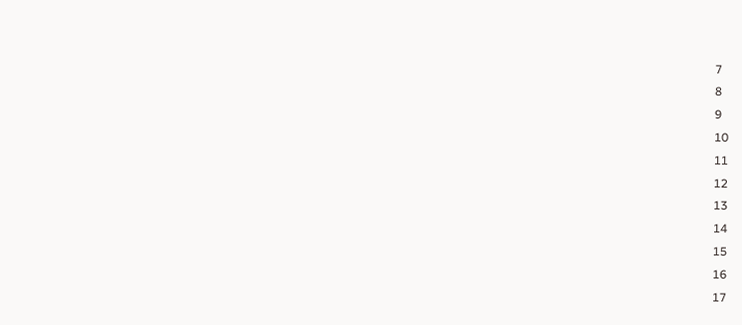7
8
9
10
11
12
13
14
15
16
17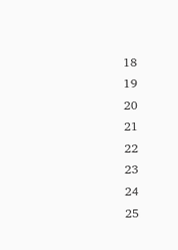18
19
20
21
22
23
24
25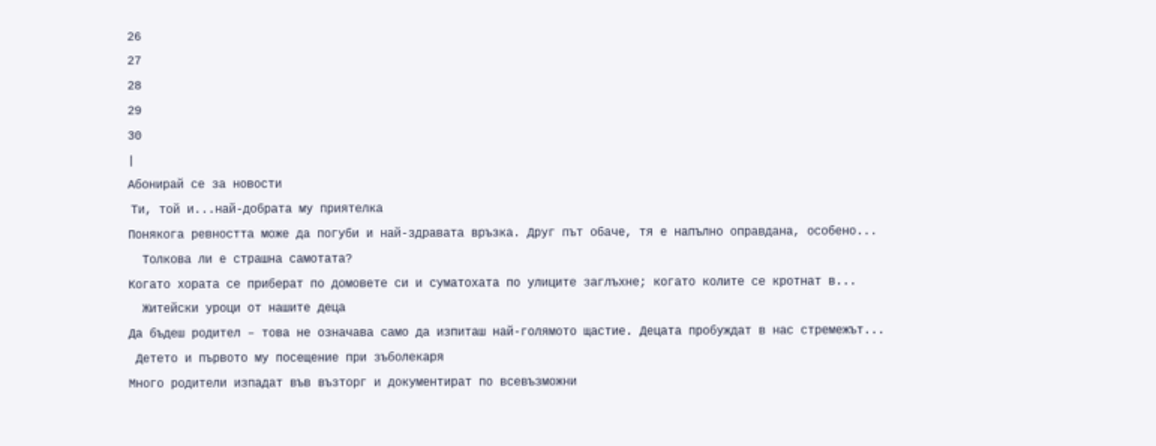26
27
28
29
30
|
Абонирай се за новости
 Tи, той и...най-добрата му приятелка
Понякога ревността може да погуби и най-здравата връзка. Друг път обаче, тя е напълно оправдана, особено...
  Толкова ли е страшна самотата?
Когато хората се приберат по домовете си и суматохата по улиците заглъхне; когато колите се кротнат в...
  Житейски уроци от нашите деца
Да бъдеш родител – това не означава само да изпиташ най-голямото щастие. Децата пробуждат в нас стремежът...
 Детето и първото му посещение при зъболекаря
Много родители изпадат във възторг и документират по всевъзможни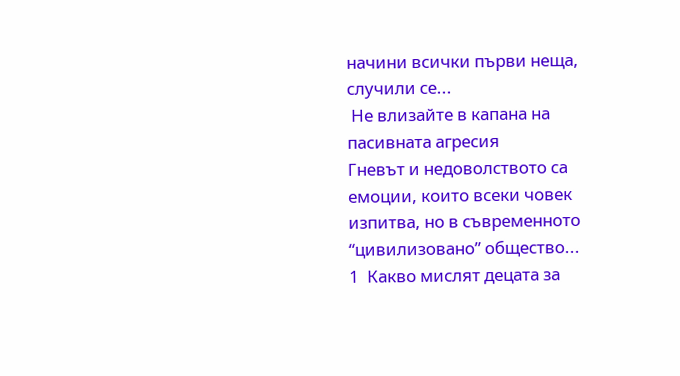начини всички първи неща, случили се...
 Не влизайте в капана на пасивната агресия
Гневът и недоволството са емоции, които всеки човек изпитва, но в съвременното “цивилизовано” общество...
1  Какво мислят децата за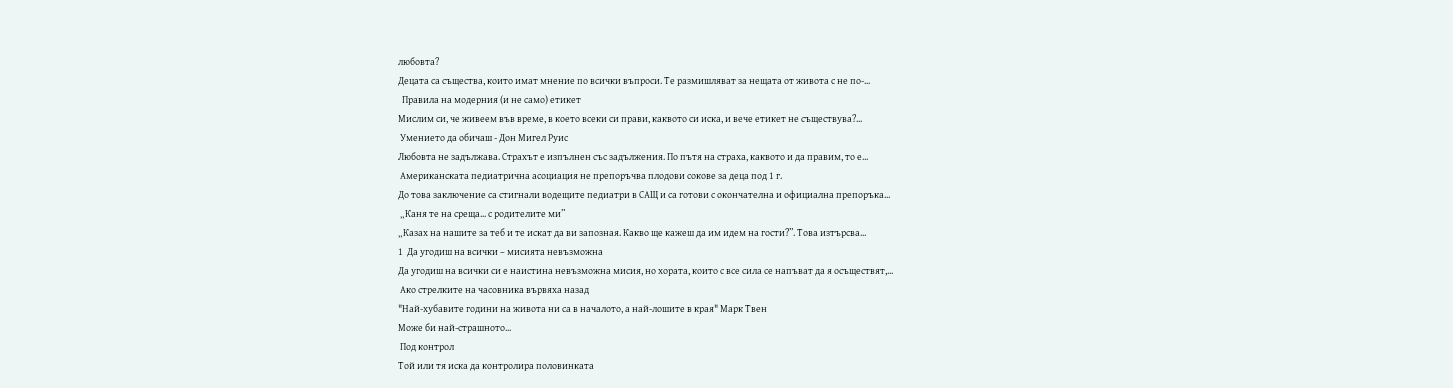любовта?
Децата са същества, които имат мнение по всички въпроси. Те размишляват за нещата от живота с не по-...
  Правила на модерния (и не само) етикет
Мислим си, че живеем във време, в което всеки си прави, каквото си иска, и вече етикет не съществува?...
 Умението да обичаш - Дон Мигел Руис
Любовта не задължава. Страхът е изпълнен със задължения. По пътя на страха, каквото и да правим, то е...
 Американската педиатрична асоциация не препоръчва плодови сокове за деца под 1 г.
До това заключение са стигнали водещите педиатри в САЩ и са готови с окончателна и официална препоръка...
 „Каня те на среща... с родителите ми”
„Казах на нашите за теб и те искат да ви запозная. Какво ще кажеш да им идем на гости?”. Това изтърсва...
1  Да угодиш на всички – мисията невъзможна
Да угодиш на всички си е наистина невъзможна мисия, но хората, които с все сила се напъват да я осъществят,...
 Ако стрелките на часовника вървяха назад
"Най-хубавите години на живота ни са в началотo, а най-лошите в края" Марк Твен
Може би най-страшното...
 Под контрол
Той или тя иска да контролира половинката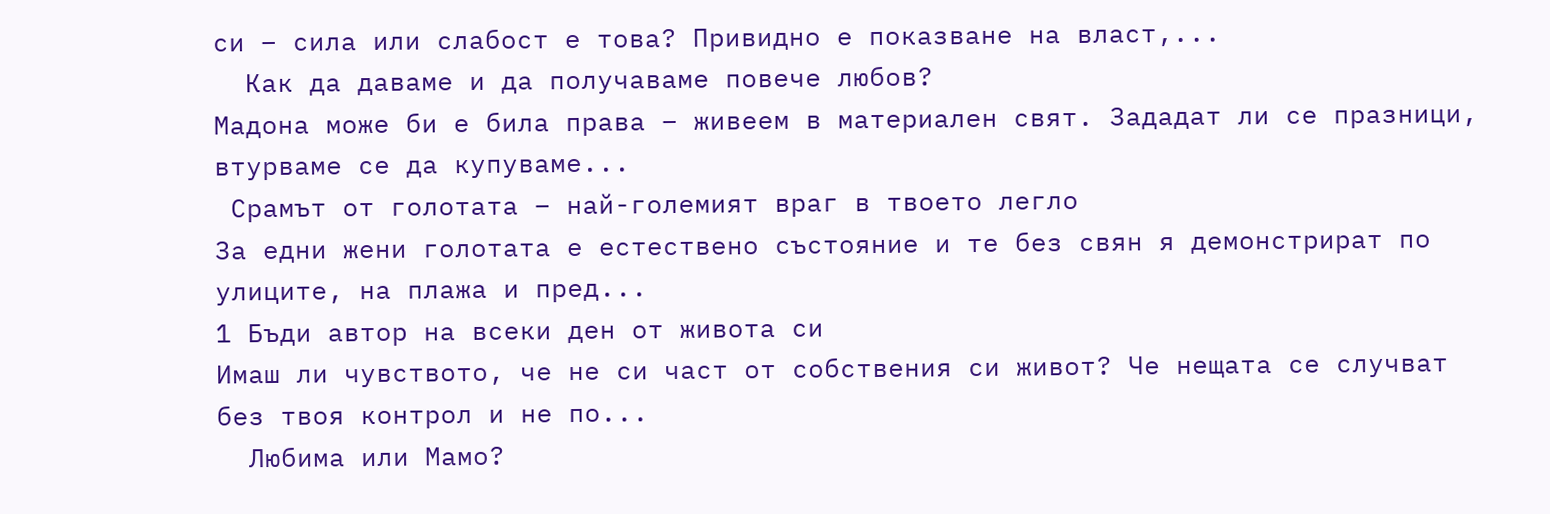си – сила или слабост е това? Привидно е показване на власт,...
  Как да даваме и да получаваме повече любов?
Мадона може би е била права – живеем в материален свят. Зададат ли се празници, втурваме се да купуваме...
 Срамът от голотата – най-големият враг в твоето легло
За едни жени голотата е естествено състояние и те без свян я демонстрират по улиците, на плажа и пред...
1 Бъди автор на всеки ден от живота си
Имаш ли чувството, че не си част от собствения си живот? Че нещата се случват без твоя контрол и не по...
  Любима или Мамо?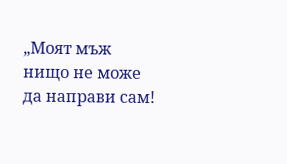„Моят мъж нищо не може да направи сам!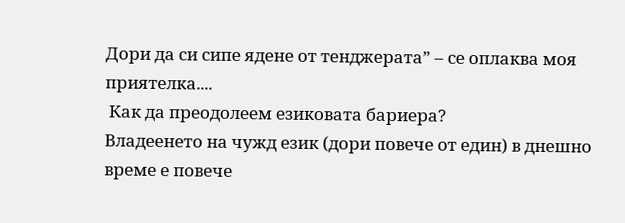Дори да си сипе ядене от тенджерата” – се оплаква моя приятелка....
 Как да преодолеем езиковата бариера?
Владеенето на чужд език (дори повече от един) в днешно време е повече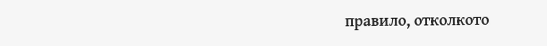правило, отколкото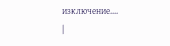изключение....
|